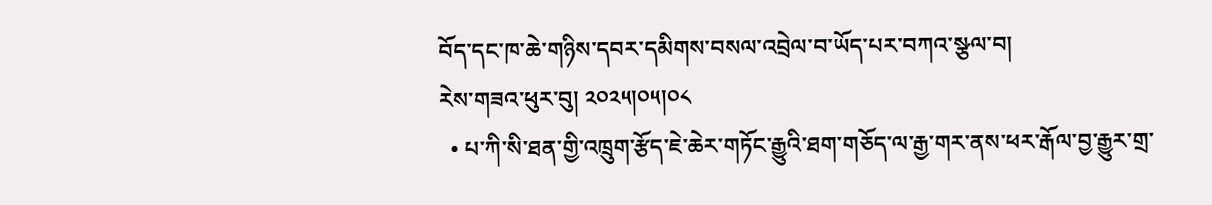བོད་དང་ཁ་ཆེ་གཉིས་དབར་དམིགས་བསལ་འབྲེལ་བ་ཡོད་པར་བཀའ་སྩལ་བ།
རེས་གཟའ་ཕུར་བུ། ༢༠༢༥།༠༥།༠༨
  • པ་ཀི་སི་ཐན་གྱི་འཁྲུག་རྩོད་ཇེ་ཆེར་གཏོང་རྒྱུའི་ཐག་གཅོད་ལ་རྒྱ་གར་ནས་ཕར་རྒོལ་བྱ་རྒྱུར་གྲ་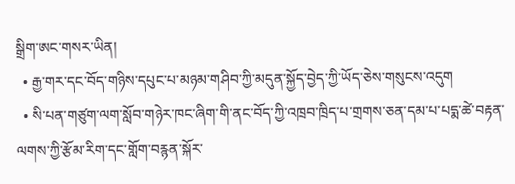སྒྲིག་ཨང་གསར་ཡིན།
  • རྒྱ་གར་དང་བོད་གཉིས་དཔུང་པ་མཉམ་གཤིབ་ཀྱི་མདུན་སྐྱོད་བྱེད་ཀྱི་ཡོད་ཅེས་གསུངས་འདུག
  • སི་པན་གཙུག་ལག་སློབ་གཉེར་ཁང་ཞིག་གི་ནང་བོད་ཀྱི་འཁྲབ་ཁྲིད་པ་གྲགས་ཅན་དམ་པ་པདྨ་ཚེ་བརྟན་ལགས་ཀྱི་རྩོམ་རིག་དང་གློག་བརྙན་སྐོར་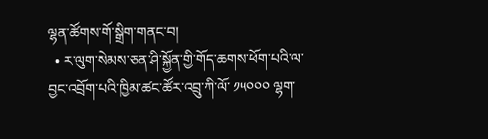ལྷན་ཚོགས་གོ་སྒྲིག་གནང་བ།
  • ར་ལུག་སེམས་ཅན་ཤི་སྐྱོན་གྱི་གོད་ཆགས་ཕོག་པའི་ལ་བྱང་འབྲོག་པའི་ཁྱིམ་ཚང་ཚོར་འབྲུ་ཀི་ལོ་ ༡༥༠༠༠ ལྷག་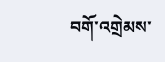བགོ་འགྲེམས་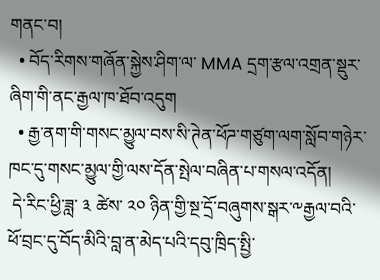གནང་བ།
  • བོད་རིགས་གཞོན་སྐྱེས་ཤིག་ལ་ MMA དྲག་རྩལ་འགྲན་སྡུར་ཞིག་གི་ནང་རྒྱལ་ཁ་ཐོབ་འདུག
  • རྒྱ་ནག་གི་གསང་མྱུལ་བས་སི་ཊེན་ཕོཌ་གཙུག་ལག་སློབ་གཉེར་ཁང་དུ་གསང་མྱུལ་གྱི་ལས་དོན་སྤེལ་བཞིན་པ་གསལ་འདོན།
 དེ་རིང་ཕྱི་ཟླ་ ༣ ཚེས་ ༢༠ ཉིན་གྱི་སྔ་དྲོ་བཞུགས་སྒར་༸རྒྱལ་བའི་ཕོ་བྲང་དུ་བོད་མིའི་བླ་ན་མེད་པའི་དབུ་ཁྲིད་སྤྱི་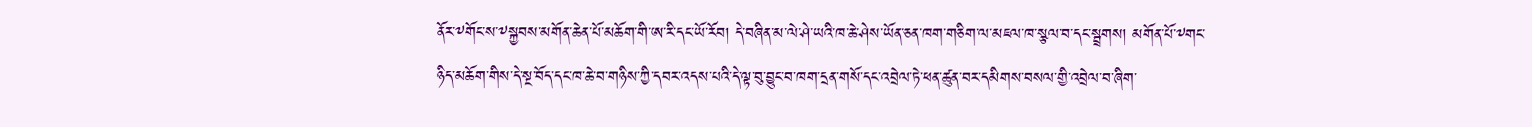ནོར་༸གོང་ས་༸སྐྱབས་མགོན་ཆེན་པོ་མཆོག་གི་ཨ་རི་དང་ཡོ་རོབ། དེ་བཞིན་མ་ལེ་ཤེ་ཡའི་ཁ་ཆེ་ཤེས་ཡོན་ཅན་ཁག་གཅིག་ལ་མཇལ་ཁ་སྩལ་བ་དང་སྦྲགས། མགོན་པོ་༸གང་ཉིད་མཆོག་གིས་དེ་སྔ་བོད་དང་ཁ་ཆེ་བ་གཉིས་ཀྱི་དབར་འདས་པའི་དེ་ལྟ་བུ་བྱུང་བ་ཁག་དྲན་གསོ་དང་འབྲེལ་ཏེ་ཕན་ཚུན་བར་དམིགས་བསལ་གྱི་འབྲེལ་བ་ཞིག་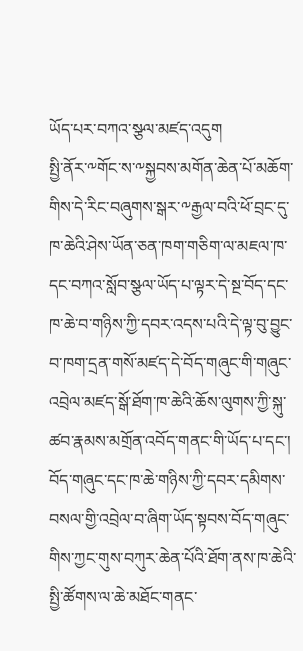ཡོད་པར་བཀའ་སྩལ་མཛད་འདུག
སྤྱི་ནོར་༸གོང་ས་༸སྐྱབས་མགོན་ཆེན་པོ་མཆོག་གིས་དེ་རིང་བཞུགས་སྒར་༸རྒྱལ་བའི་ཕོ་བྲང་དུ་ཁ་ཆེའི་ཤེས་ཡོན་ཅན་ཁག་གཅིག་ལ་མཇལ་ཁ་དང་བཀའ་སློབ་སྩལ་ཡོད་པ་ལྟར་དེ་སྔ་བོད་དང་ཁ་ཆེ་བ་གཉིས་ཀྱི་དབར་འདས་པའི་དེ་ལྟ་བུ་བྱུང་བ་ཁག་དྲན་གསོ་མཛད་དེ་བོད་གཞུང་གི་གཞུང་འབྲེལ་མཛད་སྒོ་ཐོག་ཁ་ཆེའི་ཆོས་ལུགས་ཀྱི་སྐུ་ཚབ་རྣམས་མགྲོན་འབོད་གནང་གི་ཡོད་པ་དང་། བོད་གཞུང་དང་ཁ་ཆེ་གཉིས་ཀྱི་དབར་དམིགས་བསལ་གྱི་འབྲེལ་བ་ཞིག་ཡོད་སྟབས་བོད་གཞུང་གིས་ཀྱང་གུས་བཀུར་ཆེན་པོའི་ཐོག་ནས་ཁ་ཆེའི་སྤྱི་ཚོགས་ལ་ཆེ་མཐོང་གནང་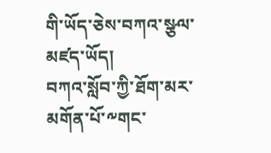གི་ཡོད་ཅེས་བཀའ་སྩལ་མཛད་ཡོད།
བཀའ་སློབ་ཀྱི་ཐོག་མར་མགོན་པོ་༸གང་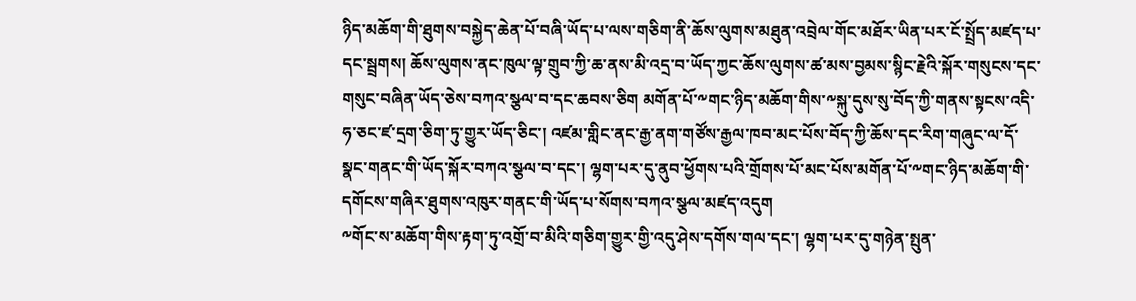ཉིད་མཆོག་གི་ཐུགས་བསྐྱེད་ཆེན་པོ་བཞི་ཡོད་པ་ལས་གཅིག་ནི་ཆོས་ལུགས་མཐུན་འབྲེལ་གོང་མཐོར་ཡིན་པར་ངོ་སྤྲོད་མཛད་པ་དང་སྦྲགས། ཆོས་ལུགས་ནང་ཁུལ་ལྟ་གྲུབ་ཀྱི་ཆ་ནས་མི་འདྲ་བ་ཡོད་ཀྱང་ཆོས་ལུགས་ཚ་མས་བྱམས་སྙིང་རྗེའི་སྐོར་གསུངས་དང་གསུང་བཞིན་ཡོད་ཅེས་བཀའ་སྩལ་བ་དང་ཆབས་ཅིག མགོན་པོ་༸གང་ཉིད་མཆོག་གིས་༸སྐུ་དུས་སུ་བོད་ཀྱི་གནས་སྟངས་འདི་ཧ་ཅང་ཛ་དྲག་ཅིག་ཏུ་གྱུར་ཡོད་ཅིང་། འཛམ་གླིང་ནང་རྒྱ་ནག་གཙོས་རྒྱལ་ཁབ་མང་པོས་བོད་ཀྱི་ཆོས་དང་རིག་གཞུང་ལ་དོ་སྣང་གནང་གི་ཡོད་སྐོར་བཀའ་སྩལ་བ་དང་། ལྷག་པར་དུ་ནུབ་ཕྱོགས་པའི་གྲོགས་པོ་མང་པོས་མགོན་པོ་༸གང་ཉིད་མཆོག་གི་དགོངས་གཞིར་ཐུགས་འཁུར་གནང་གི་ཡོད་པ་སོགས་བཀའ་སྩལ་མཛད་འདུག
༸གོང་ས་མཆོག་གིས་རྟག་ཏུ་འགྲོ་བ་མིའི་གཅིག་གྱུར་གྱི་འདུ་ཤེས་དགོས་གལ་དང་། ལྷག་པར་དུ་གཉེན་སྤུན་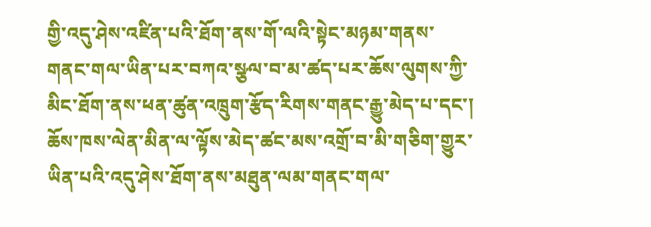གྱི་འདུ་ཤེས་འཛིན་པའི་ཐོག་ནས་གོ་ལའི་སྟེང་མཉམ་གནས་གནང་གལ་ཡིན་པར་བཀའ་སྩལ་བ་མ་ཚད་པར་ཆོས་ལུགས་ཀྱི་མིང་ཐོག་ནས་ཕན་ཚུན་འཁྲུག་རྩོད་རིགས་གནང་རྒྱུ་མེད་པ་དང་། ཆོས་ཁས་ལེན་མིན་ལ་ལྟོས་མེད་ཚང་མས་འགྲོ་བ་མི་གཅིག་གྱུར་ཡིན་པའི་འདུ་ཤེས་ཐོག་ནས་མཐུན་ལམ་གནང་གལ་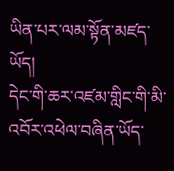ཡིན་པར་ལམ་སྟོན་མཛད་ཡོད།
དེང་གི་ཆར་འཛམ་གླིང་གི་མི་འབོར་འཕེལ་བཞིན་ཡོད་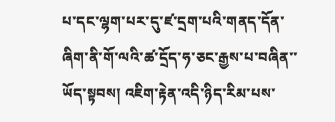པ་དང་ལྷག་པར་དུ་ཛ་དྲག་པའི་གནད་དོན་ཞིག་ནི་གོ་ལའི་ཚ་དྲོད་ཧ་ཅང་རྒྱས་པ་བཞིན་་ཡོད་སྟབས། འཇིག་རྟེན་འདི་ཉིད་རིམ་པས་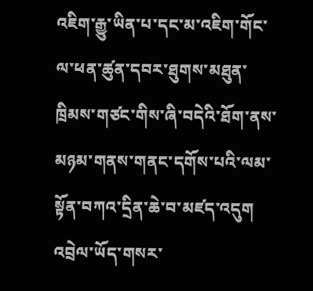འཇིག་རྒྱུ་ཡིན་པ་དང་མ་འཇིག་གོང་ལ་ཕན་ཚུན་དབར་ཐུགས་མཐུན་ཁྲིམས་གཙང་གིས་ཞི་བདེའི་ཐོག་ནས་མཉམ་གནས་གནང་དགོས་པའི་ལམ་སྟོན་བཀའ་དྲིན་ཆེ་བ་མཛད་འདུག
འབྲེལ་ཡོད་གསར་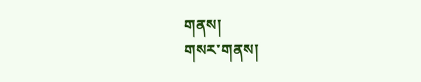གནས།
གསར་གནས།